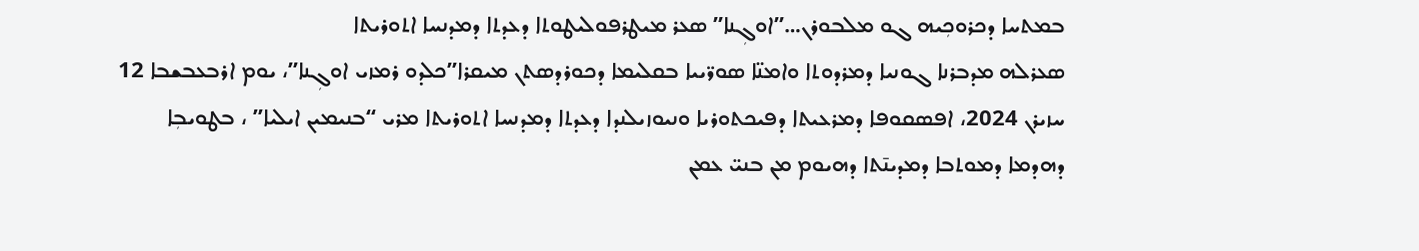ܒܡܬܚܐ ܕܟܪܘܟܼܝܗ ܓܘ ܡܠܒܘܪܢ…”ܐܘܓܼܢܐ” ܣܥܪ ܡܝܛܪܦܘܠܝܛܘܬܐ ܕܥܕܬܐ ܕܡܕܢܚܐ ܐܬܘܪܝܬܐ
ܣܥܪܠܗ ܡܕܒܪܢܐ ܓܘܢܝܐ ܕܡܪܕܘܬܐ ܘܐܡܢ̈ܐ ܣܘܪ̈ܝܝܐ ܒܩܠܝܡܐ ܕܟܘܪܕܣܬܢ ܡܝܩܪܐ”ܟܠܕܘ ܪܡܙܝ ܐܘܓܼܢܐ”، ܝܘܡ ܐܪܒܥܒܫܒܐ 12 ܚܙܝܪܢ 2024، ܐܦܣܩܘܦܐ ܕܡܪܥܝܬܐ ܕܦܝܟܬܘܪܝܐ ܘܢܝܘܙܝܠܢܕܐ ܕܥܕܬܐ ܕܡܕܢܚܐ ܐܬܘܪܝܬܐ ܡܪܝ “ܒܢܝܡܝܢ ܐܝܠܝܐ” ، ܒܛܘܝܒܼܐ ܕܗܕܡܐ ܕܡܘܬܒܐ ܕܡܕܝܢ̄ܬܐ ܕܗܝܘܡ ܡܢ ܒܢܝ̈ ܥܡܢ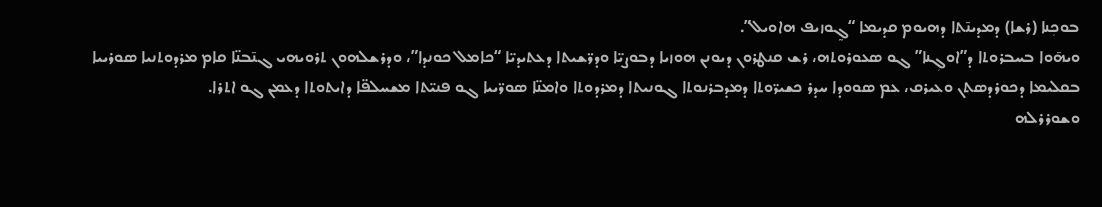ܒܘܟܼܢܐ (ܪܫܐ) ܕܡܕܝܢ̄ܬܐ ܕܗܝܘܡ ܩܕܝܡܐ “ܓ̰ܘܙܝܦ ܗܐܘܝܠ”.
ܘܝܗ̄ܘܐ ܒܚܒܪܘܬܐ ܕ”ܐܘܓܼܢܐ” ܓܘ ܣܥܘܪܘܬܗ، ܪܫ ܩܢܛܪܘܢ ܕܝܘܢܢ ܗܘܙܝܐ ܕܒܘܨܝ̈ܐ ܘܕܪ̈ܫܝܬܐ ܕܥܬܝܕܝ̈ܐ “ܟܐܡܠ ܟܘܢܕܐ”، ܘܕܪܫܠܗܘܢ ܬܪܘܝܗܝ ܓܢ̄ܒܢ̈ܐ ܩܐܡ ܡܪܕܘܬܢܝܐ ܣܘܪܝܝܐ ܒܩܠܝܡܐ ܕܟܘܪܕܣܬܢ ܘܥܝܪܩ، ܥܡ ܣܘܘܕܐ ܚܕܪ ܟܫܝܪ̈ܘܬܐ ܕܡܕܒܪܢܘܬܐ ܓܘܢܝܬܐ ܕܡܪܕܘܬܐ ܘܐܡܢ̈ܐ ܣܘܪ̈ܝܝܐ ܓܘ ܦܢܝ̈ܬܐ ܡܫܚܠܦ̈ܐ ܕܐܝܬܘܬܐ ܕܥܡܢ ܓܘ ܐܬܪܐ.
ܘܫܘܪܪܠܗ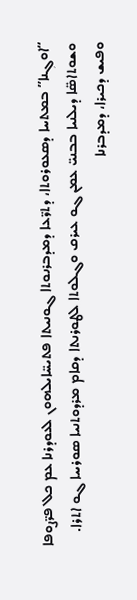“ܐܘܓܼܢܐ” ܒܡܬܚܐ ܕܣܥܘܪܘܬܐ، ܕܬܪ̈ܥܐ ܕܡܕܒܪܢܘܬܐ ܓܘܢܝܬܐ ܦܬܝܚ̈ܐܝܠܗܘܢ ܠܥܘܕܪܢܐ ܥܡ ܟܠ ܦܪ̈ܨܘܦܐ ܘܫܘܬܐܣ̈ܐ ܕܝܠܢܝܐ ܒܒܢܝ̈ ܥܡܢ ܓܘ ܥܝܪܩ ܘܓܠܘܬܐ ܠܛܘܪܢܬܐ ܕܩܐܡ ܡܪܕܘܬܢܝܐ ܣܘܪܝܝܐ ܓܘ ܐܬܪܐ.
ܘܦܝܫ ܕܟܝܪܐ، ܕܡܕܒܪܢܐ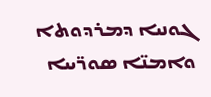ܓܘܢܝܐ ܕܡܪܕܘܬܐ ܘܐܡܢ̈ܐ ܣܘܪ̈ܝܝܐ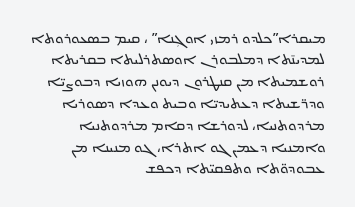ܡܝܩܪܐ”ܟܠܕܘ ܪܡܙܝ ܐܘܓܼܢܐ” ، ܩܝܡ ܒܣܥܘܪܘܬܐ ܠܡܕܝܢ̄ܬܐ ܕܡܠܒܘܪܢ ܐܘܣܬܪܠܝܬܐ ܒܩܪܝܬܐ ܪܘܫܡܝܬܐ ܡܢ ܩܢܛܪܘܢ ܕܝܘܢܢ ܗܘܙܝܐ ܕܒܘܨܝ̈ܐ ܘܕܪ̈ܫܝܬܐ ܕܥܬܝܕܝ̈ܐ ܘܒܝܬ ܘܥܕܐ ܕܣܘܪܝܐ ܡܪܕܘܬܢܝܐ، ܠܕܘܪܫܐ ܕܩܐܡ ܡܪܕܘܬܢܝܐ ܘܐܡܢܝܐ ܕܥܡܢ ܓܘ ܐܬܪܐ، ܓܘ ܡܢܝܢܐ ܡܢ ܥܒܘܕܘ̈ܬܐ ܘܬܦܩܝ̈ܬܐ ܕܟܦܫ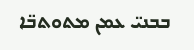ܒܒܢܝ̈ ܥܡܢ ܡܬܘܬܒ̈ܐ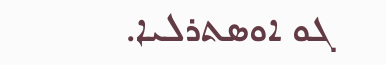ܓܘ ܐܘܣܬܪܠܝܐ.